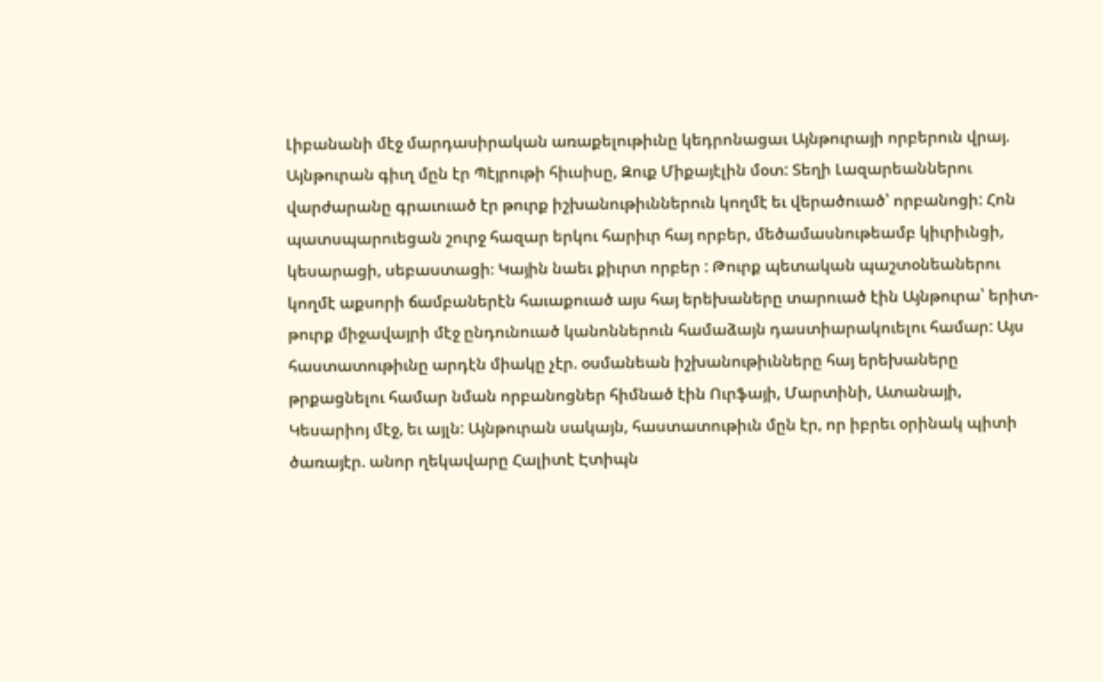Լիբանանի մէջ մարդասիրական առաքելութիւնը կեդրոնացաւ Այնթուրայի որբերուն վրայ. Այնթուրան գիւղ մըն էր Պէյրութի հիւսիսը, Զուք Միքայէլին մօտ: Տեղի Լազարեաններու վարժարանը գրաւուած էր թուրք իշխանութիւններուն կողմէ եւ վերածուած՝ որբանոցի: Հոն պատսպարուեցան շուրջ հազար երկու հարիւր հայ որբեր, մեծամասնութեամբ կիւրիւնցի, կեսարացի, սեբաստացի։ Կային նաեւ քիւրտ որբեր : Թուրք պետական պաշտօնեաներու կողմէ աքսորի ճամբաներէն հաւաքուած այս հայ երեխաները տարուած էին Այնթուրա՝ երիտ-թուրք միջավայրի մէջ ընդունուած կանոններուն համաձայն դաստիարակուելու համար: Այս հաստատութիւնը արդէն միակը չէր. օսմանեան իշխանութիւնները հայ երեխաները թրքացնելու համար նման որբանոցներ հիմնած էին Ուրֆայի, Մարտինի, Ատանայի, Կեսարիոյ մէջ, եւ այլն: Այնթուրան սակայն, հաստատութիւն մըն էր, որ իբրեւ օրինակ պիտի ծառայէր. անոր ղեկավարը Հալիտէ Էտիպն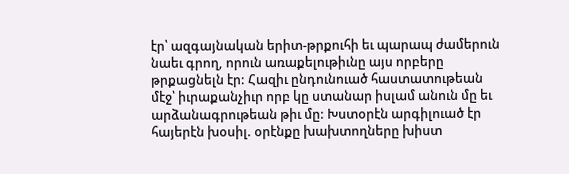էր՝ ազգայնական երիտ-թրքուհի եւ պարապ ժամերուն նաեւ գրող, որուն առաքելութիւնը այս որբերը թրքացնելն էր: Հազիւ ընդունուած հաստատութեան մէջ՝ իւրաքանչիւր որբ կը ստանար իսլամ անուն մը եւ արձանագրութեան թիւ մը: Խստօրէն արգիլուած էր հայերէն խօսիլ. օրէնքը խախտողները խիստ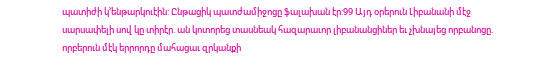պատիժի կ՚ենթարկուէին: Ընթացիկ պատժամիջոցը ֆալախան էր:99 Այդ օրերուն Լիբանանի մէջ սարսափելի սով կը տիրէր. ան կոտորեց տասնեակ հազարաւոր լիբանանցիներ եւ չխնայեց որբանոցը. որբերուն մէկ երրորդը մահացաւ զրկանքի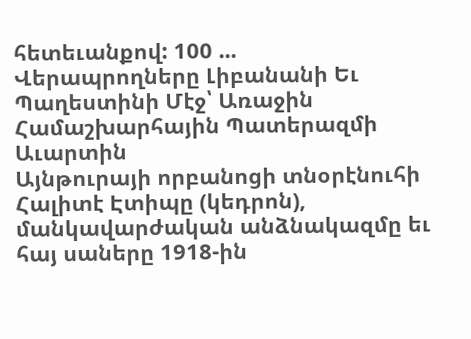հետեւանքով: 100 ...
Վերապրողները Լիբանանի Եւ Պաղեստինի Մէջ՝ Առաջին Համաշխարհային Պատերազմի Աւարտին
Այնթուրայի որբանոցի տնօրէնուհի Հալիտէ Էտիպը (կեդրոն), մանկավարժական անձնակազմը եւ հայ սաները 1918-ին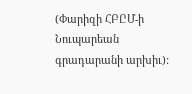(Փարիզի ՀԲԸՄ-ի Նուպարեան գրադարանի արխիւ):